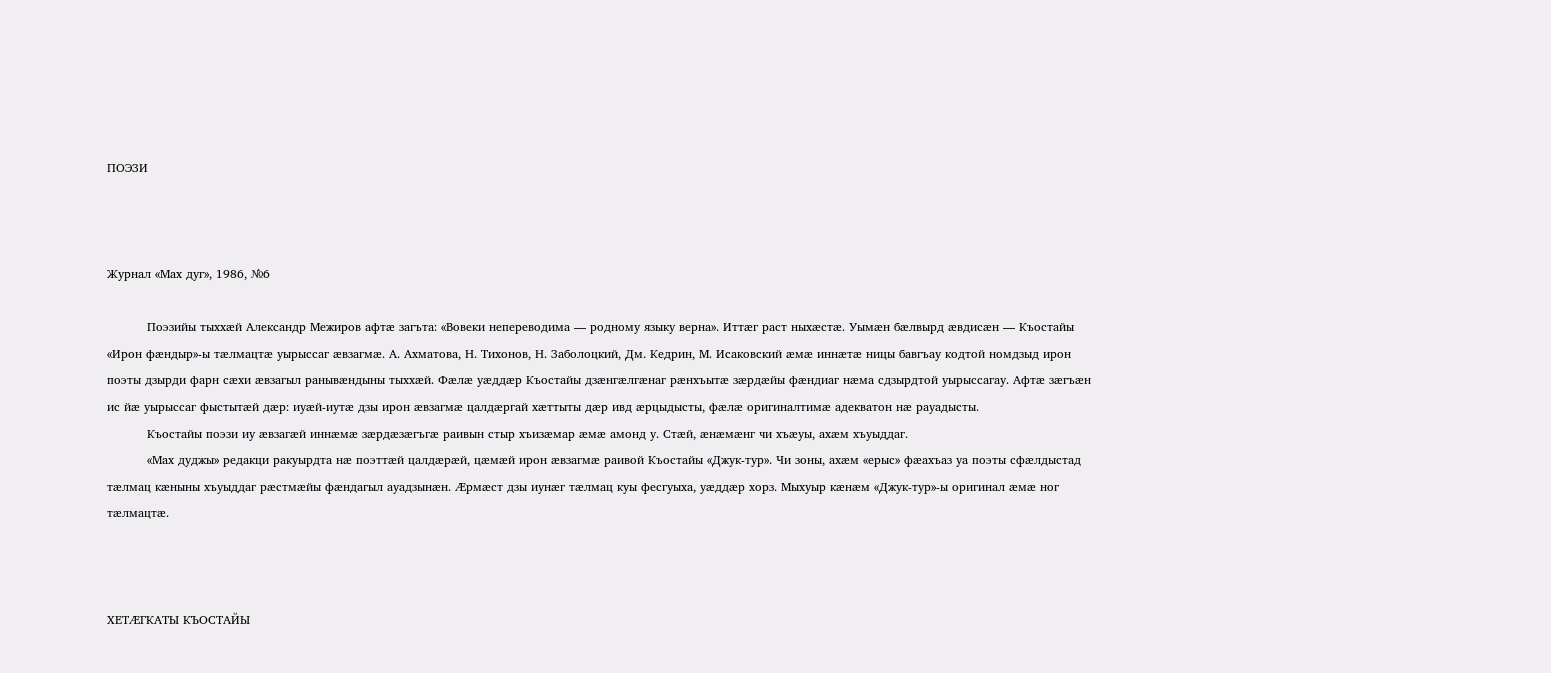ПОЭЗИ



Журнал «Мах дуг», 1986, №6

          Поэзийы тыххæй Александр Межиров афтæ загъта: «Вовеки непереводима — родному языку верна». Иттæг раст ныхæстæ. Уымæн бæлвырд æвдисæн — Къостайы «Ирон фæндыр»-ы тæлмацтæ уырыссаг æвзагмæ. А. Ахматова, Н. Тихонов, Н. Заболоцкий, Дм. Кедрин, М. Исаковский æмæ иннæтæ ницы бавгъау кодтой номдзыд ирон поэты дзырди фарн сæхи æвзагыл ранывæндыны тыххæй. Фæлæ уæддæр Къостайы дзæнгæлгæнаг рæнхъытæ зæрдæйы фæндиаг нæма сдзырдтой уырыссагау. Афтæ зæгъæн ис йæ уырыссаг фыстытæй дæр: иуæй-иутæ дзы ирон æвзагмæ цалдæргай хæттыты дæр ивд æрцыдысты, фæлæ оригиналтимæ адекватон нæ рауадысты.
          Къостайы поэзи иу æвзагæй иннæмæ зæрдæзæгъгæ раивын стыр хъизæмар æмæ амонд у. Стæй, æнæмæнг чи хъæуы, ахæм хъуыддаг.
          «Мах дуджы» редакци ракуырдта нæ поэттæй цалдæрæй, цæмæй ирон æвзагмæ раивой Къостайы «Джук-тур». Чи зоны, ахæм «ерыс» фæахъаз уа поэты сфæлдыстад тæлмац кæныны хъуыддаг рæстмæйы фæндагыл ауадзынæн. Æрмæст дзы иунæг тæлмац куы фесгуыха, уæддæр хорз. Мыхуыр кæнæм «Джук-тур»-ы оригинал æмæ ног тæлмацтæ.



ХЕТÆГКАТЫ КЪОСТАЙЫ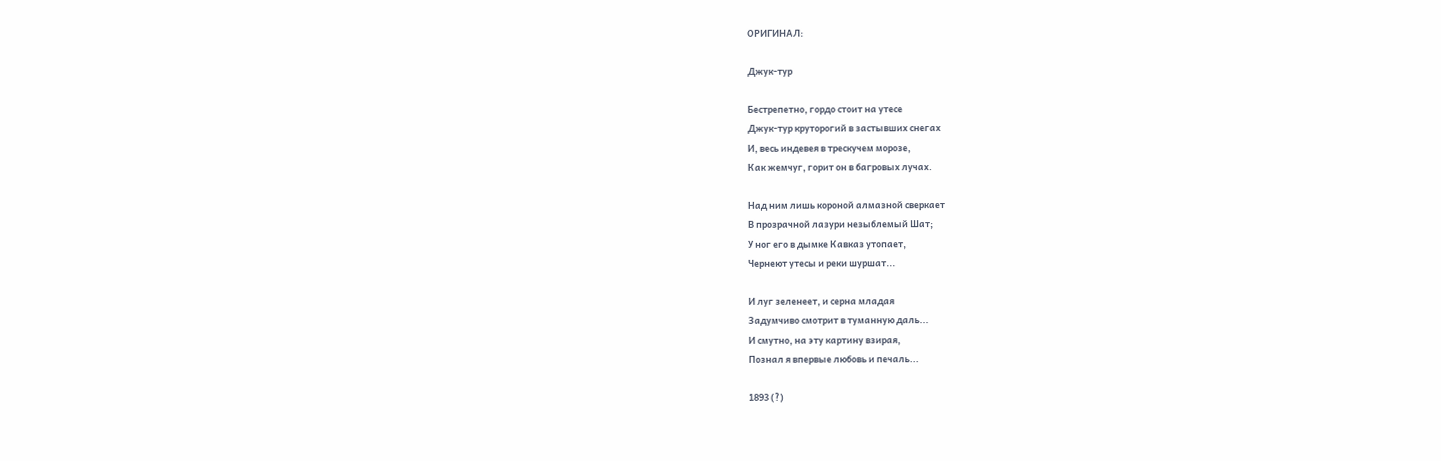ОРИГИНАЛ:

Джук-тур

Бестрепетно, гордо стоит на утесе
Джук-тур круторогий в застывших снегах
И, весь индевея в трескучем морозе,
Как жемчуг, горит он в багровых лучах.

Над ним лишь короной алмазной сверкает
В прозрачной лазури незыблемый Шат;
У ног его в дымке Кавказ утопает,
Чернеют утесы и реки шуршат...

И луг зеленеет, и серна младая
Задумчиво смотрит в туманную даль...
И смутно, на эту картину взирая,
Познал я впервые любовь и печаль...

1893 (?)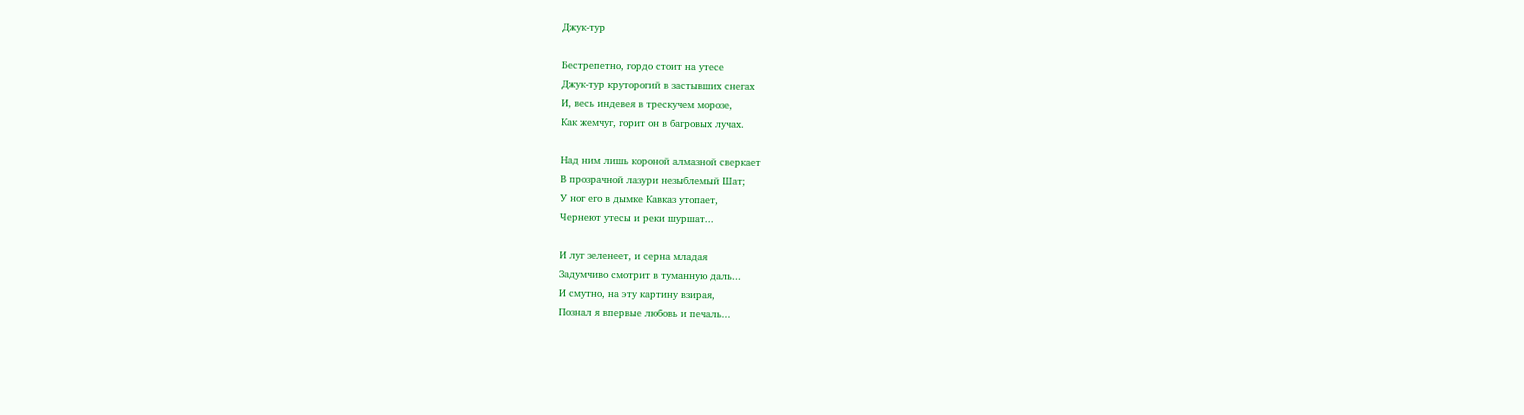Джук-тур

Бестрепетно, гордо стоит на утесе
Джук-тур круторогий в застывших снегах
И, весь индевея в трескучем морозе,
Как жемчуг, горит он в багровых лучах.

Над ним лишь короной алмазной сверкает
В прозрачной лазури незыблемый Шат;
У ног его в дымке Кавказ утопает,
Чернеют утесы и реки шуршат...

И луг зеленеет, и серна младая
Задумчиво смотрит в туманную даль...
И смутно, на эту картину взирая,
Познал я впервые любовь и печаль...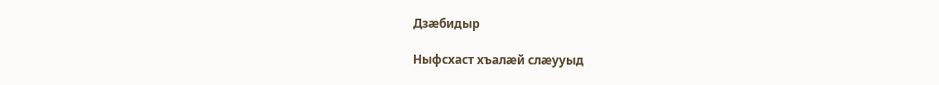Дзæбидыр

Ныфсхаст хъалæй слæууыд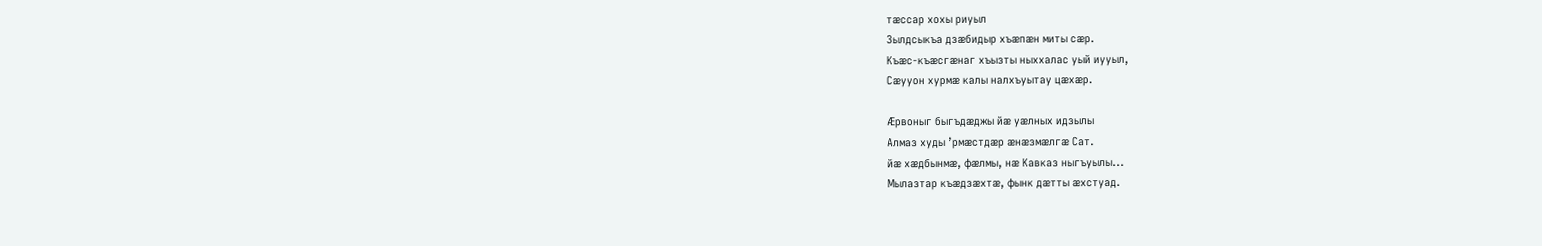тæссар хохы риуыл
Зылдсыкъа дзæбидыр хъæпæн миты сæр.
Къæс-къæсгæнаг хъызты ныххалас уый иууыл,
Сæууон хурмæ калы налхъуытау цæхæр.

Æрвоныг быгъдæджы йæ уæлных идзылы
Алмаз худы ’рмæстдæр æнæзмæлгæ Сат.
йæ хæдбынмæ, фæлмы, нæ Кавказ ныгъуылы...
Мылазтар къæдзæхтæ, фынк дæтты æхстуад.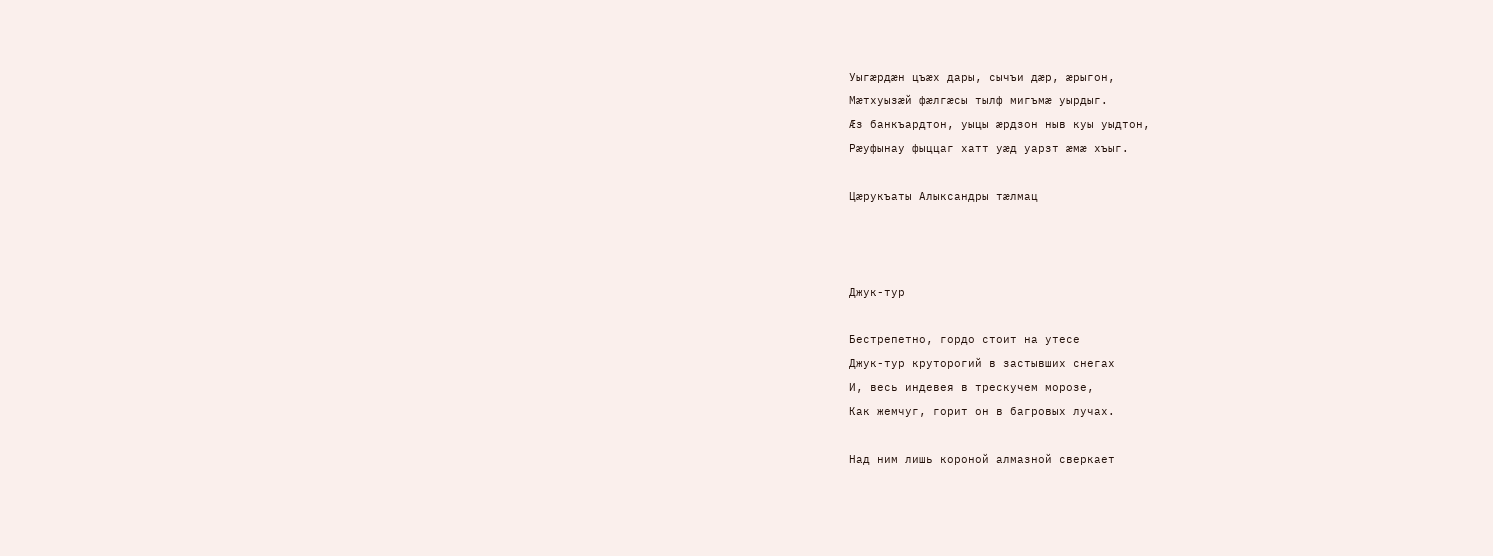Уыгæрдæн цъæх дары, сычъи дæр, æрыгон,
Мæтхуызæй фæлгæсы тылф мигъмæ уырдыг.
Æз банкъардтон, уыцы æрдзон ныв куы уыдтон,
Рæуфынау фыццаг хатт уæд уарзт æмæ хъыг.

Цæрукъаты Алыксандры тæлмац



Джук-тур

Бестрепетно, гордо стоит на утесе
Джук-тур круторогий в застывших снегах
И, весь индевея в трескучем морозе,
Как жемчуг, горит он в багровых лучах.

Над ним лишь короной алмазной сверкает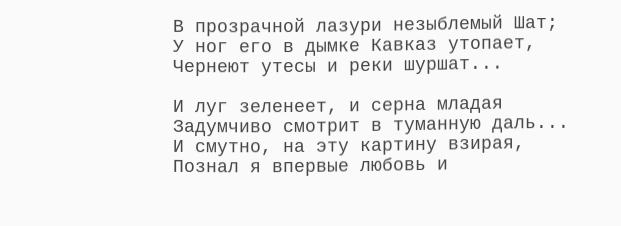В прозрачной лазури незыблемый Шат;
У ног его в дымке Кавказ утопает,
Чернеют утесы и реки шуршат...

И луг зеленеет, и серна младая
Задумчиво смотрит в туманную даль...
И смутно, на эту картину взирая,
Познал я впервые любовь и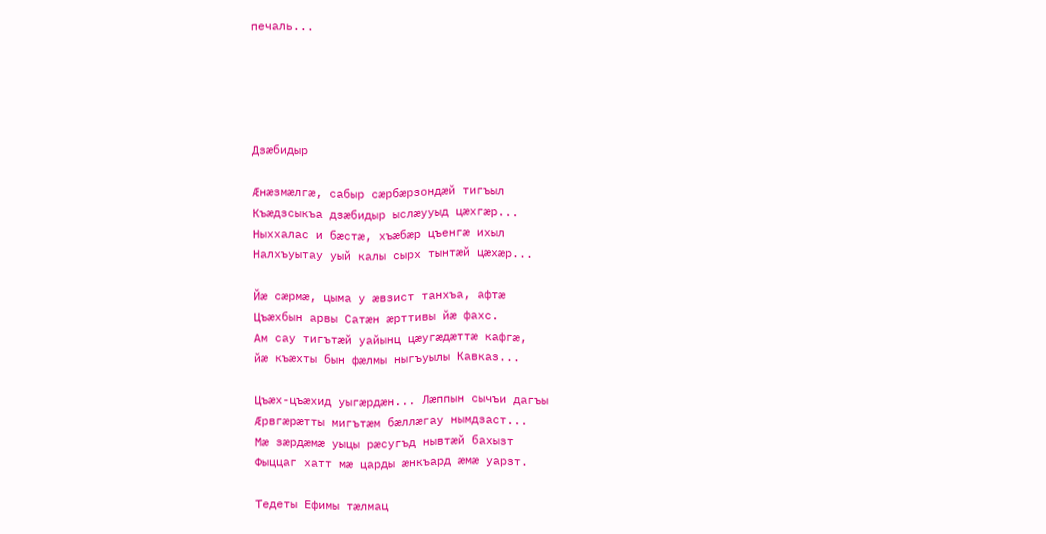печаль...





Дзæбидыр

Æнæзмæлгæ, сабыр сæрбæрзондæй тигъыл
Къæдзсыкъа дзæбидыр ыслæууыд цæхгæр...
Ныххалас и бæстæ, хъæбæр цъенгæ ихыл
Налхъуытау уый калы сырх тынтæй цæхæр...

Йæ сæрмæ, цыма у æвзист танхъа, афтæ
Цъæхбын арвы Сатæн æрттивы йæ фахс.
Ам сау тигътæй уайынц цæугæдæттæ кафгæ,
йæ къæхты бын фæлмы ныгъуылы Кавказ...

Цъæх-цъæхид уыгæрдæн... Лæппын сычъи дагъы
Æрвгæрæтты мигътæм бæллæгау нымдзаст...
Мæ зæрдæмæ уыцы рæсугъд нывтæй бахызт
Фыццаг хатт мæ царды æнкъард æмæ уарзт.

Тедеты Ефимы тæлмац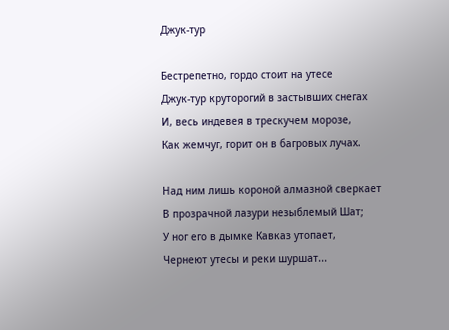Джук-тур

Бестрепетно, гордо стоит на утесе
Джук-тур круторогий в застывших снегах
И, весь индевея в трескучем морозе,
Как жемчуг, горит он в багровых лучах.

Над ним лишь короной алмазной сверкает
В прозрачной лазури незыблемый Шат;
У ног его в дымке Кавказ утопает,
Чернеют утесы и реки шуршат...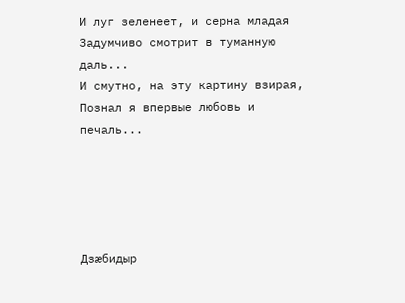И луг зеленеет, и серна младая
Задумчиво смотрит в туманную даль...
И смутно, на эту картину взирая,
Познал я впервые любовь и печаль...





Дзæбидыр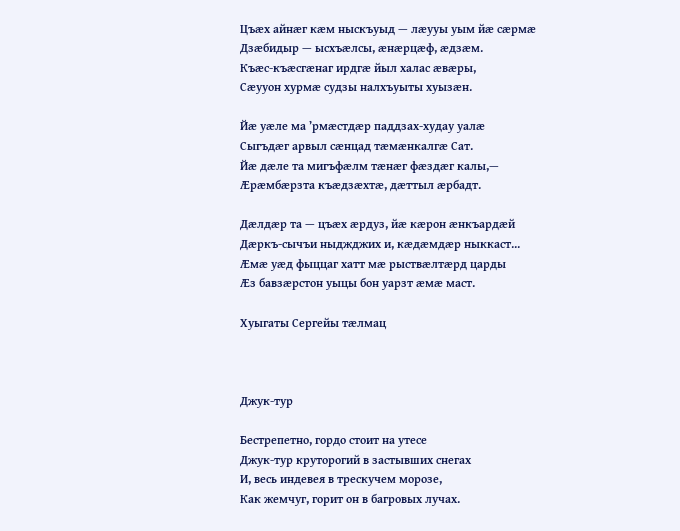Цъæх айнæг кæм ныскъуыд — лæууы уым йæ сæрмæ
Дзæбидыр — ысхъæлсы, æнæрцæф, æдзæм.
Къæс-къæсгæнаг ирдгæ йыл халас æвæры,
Сæууон хурмæ судзы налхъуыты хуызæн.

Йæ уæле ма ’рмæстдæр паддзах-худау уалæ
Сыгъдæг арвыл сæнцад тæмæнкалгæ Сат.
Йæ дæле та мигъфæлм тæнæг фæздæг калы,—
Æрæмбæрзта къæдзæхтæ, дæттыл æрбадт.

Дæлдæр та — цъæх æрдуз, йæ кæрон æнкъардæй
Дæркъ-сычъи ныджджих и, кæдæмдæр ныккаст...
Æмæ уæд фыццаг хатт мæ рыствæлтæрд царды
Æз бавзæрстон уыцы бон уарзт æмæ маст.

Хуыгаты Сергейы тæлмац



Джук-тур

Бестрепетно, гордо стоит на утесе
Джук-тур круторогий в застывших снегах
И, весь индевея в трескучем морозе,
Как жемчуг, горит он в багровых лучах.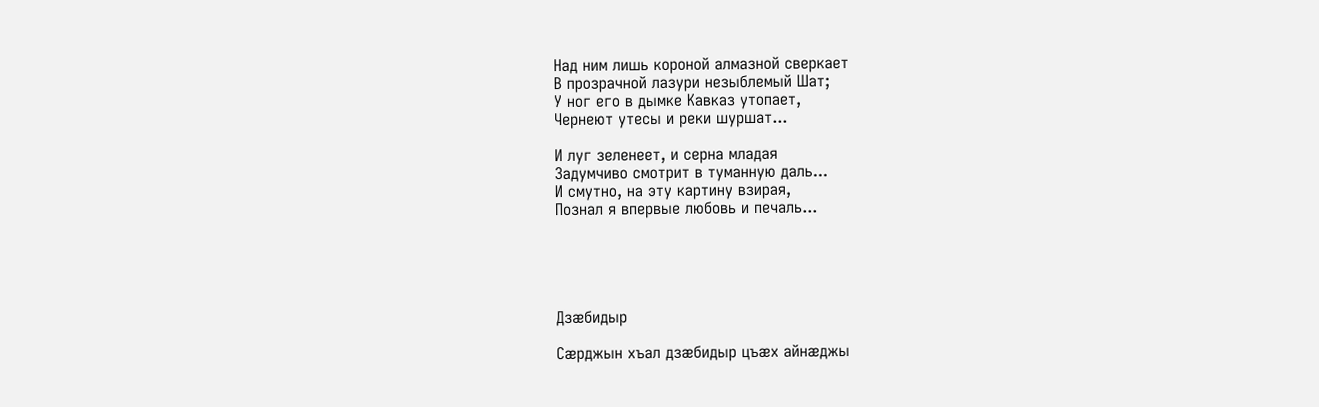Над ним лишь короной алмазной сверкает
В прозрачной лазури незыблемый Шат;
У ног его в дымке Кавказ утопает,
Чернеют утесы и реки шуршат...

И луг зеленеет, и серна младая
Задумчиво смотрит в туманную даль...
И смутно, на эту картину взирая,
Познал я впервые любовь и печаль...





Дзæбидыр

Сæрджын хъал дзæбидыр цъæх айнæджы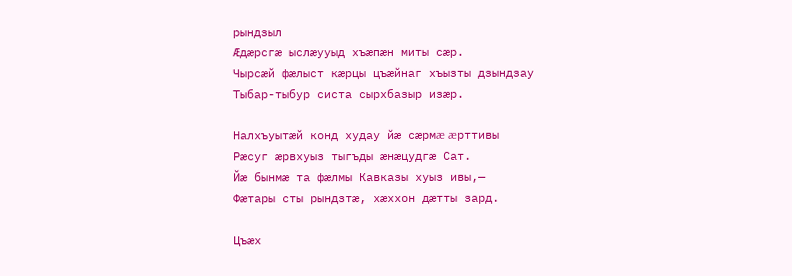рындзыл
Æдæрсгæ ыслæууыд хъæпæн миты сæр.
Чырсæй фæлыст кæрцы цъæйнаг хъызты дзындзау
Тыбар-тыбур систа сырхбазыр изæр.

Налхъуытæй конд худау йæ сæрмæ æрттивы
Рæсуг æрвхуыз тыгъды æнæцудгæ Сат.
Йæ бынмæ та фæлмы Кавказы хуыз ивы,—
Фæтары сты рындзтæ, хæххон дæтты зард.

Цъæх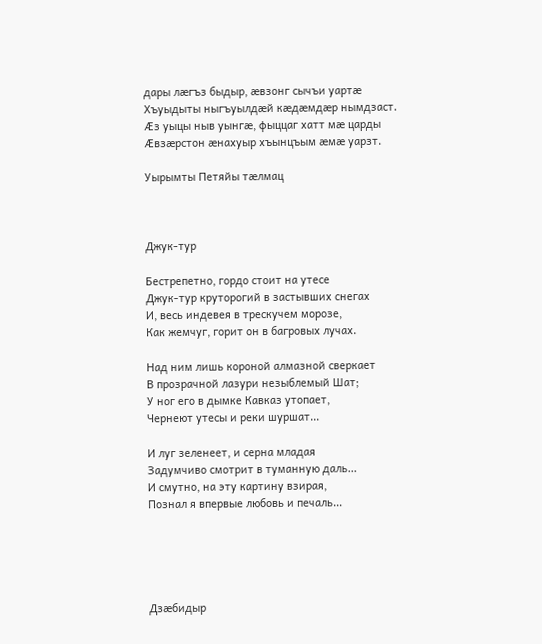дары лæгъз быдыр, æвзонг сычъи уартæ
Хъуыдыты ныгъуылдæй кæдæмдæр нымдзаст.
Æз уыцы ныв уынгæ, фыццаг хатт мæ царды
Æвзæрстон æнахуыр хъынцъым æмæ уарзт.

Уырымты Петяйы тæлмац



Джук-тур

Бестрепетно, гордо стоит на утесе
Джук-тур круторогий в застывших снегах
И, весь индевея в трескучем морозе,
Как жемчуг, горит он в багровых лучах.

Над ним лишь короной алмазной сверкает
В прозрачной лазури незыблемый Шат;
У ног его в дымке Кавказ утопает,
Чернеют утесы и реки шуршат...

И луг зеленеет, и серна младая
Задумчиво смотрит в туманную даль...
И смутно, на эту картину взирая,
Познал я впервые любовь и печаль...





Дзæбидыр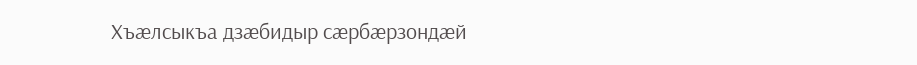Хъæлсыкъа дзæбидыр сæрбæрзондæй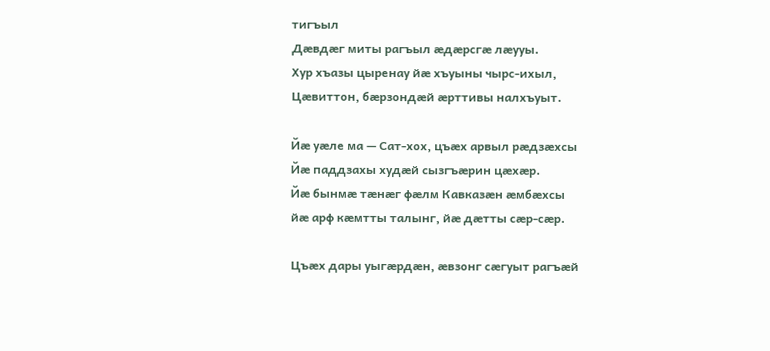тигъыл
Дæвдæг миты рагъыл æдæрсгæ лæууы.
Хур хъазы цыренау йæ хъуыны чырс-ихыл,
Цæвиттон, бæрзондæй æрттивы налхъуыт.

Йæ уæле ма — Сат-хох, цъæх арвыл рæдзæхсы
Йæ паддзахы худæй сызгъæрин цæхæр.
Йæ бынмæ тæнæг фæлм Кавказæн æмбæхсы
йæ арф кæмтты талынг, йæ дæтты сæр-сæр.

Цъæх дары уыгæрдæн, æвзонг сæгуыт рагъæй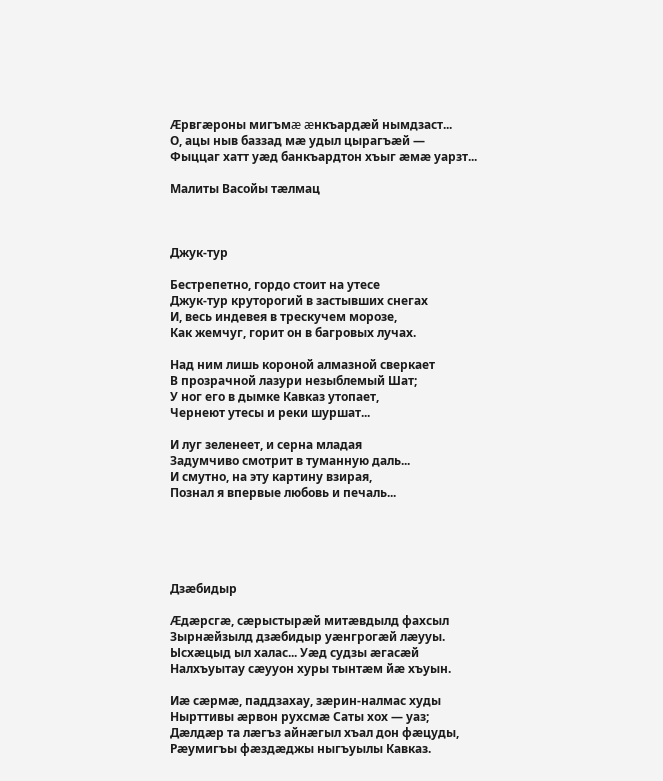Æрвгæроны мигъмæ æнкъардæй нымдзаст...
О, ацы ныв баззад мæ удыл цырагъæй —
Фыццаг хатт уæд банкъардтон хъыг æмæ уарзт...

Малиты Васойы тæлмац



Джук-тур

Бестрепетно, гордо стоит на утесе
Джук-тур круторогий в застывших снегах
И, весь индевея в трескучем морозе,
Как жемчуг, горит он в багровых лучах.

Над ним лишь короной алмазной сверкает
В прозрачной лазури незыблемый Шат;
У ног его в дымке Кавказ утопает,
Чернеют утесы и реки шуршат...

И луг зеленеет, и серна младая
Задумчиво смотрит в туманную даль...
И смутно, на эту картину взирая,
Познал я впервые любовь и печаль...





Дзæбидыр

Æдæрсгæ, сæрыстырæй митæвдылд фахсыл
Зырнæйзылд дзæбидыр уæнгрогæй лæууы.
Ысхæцыд ыл халас... Уæд судзы æгасæй
Налхъуытау сæууон хуры тынтæм йæ хъуын.

Иæ сæрмæ, паддзахау, зæрин-налмас худы
Нырттивы æрвон рухсмæ Саты хох — уаз;
Дæлдæр та лæгъз айнæгыл хъал дон фæцуды,
Рæумигъы фæздæджы ныгъуылы Кавказ.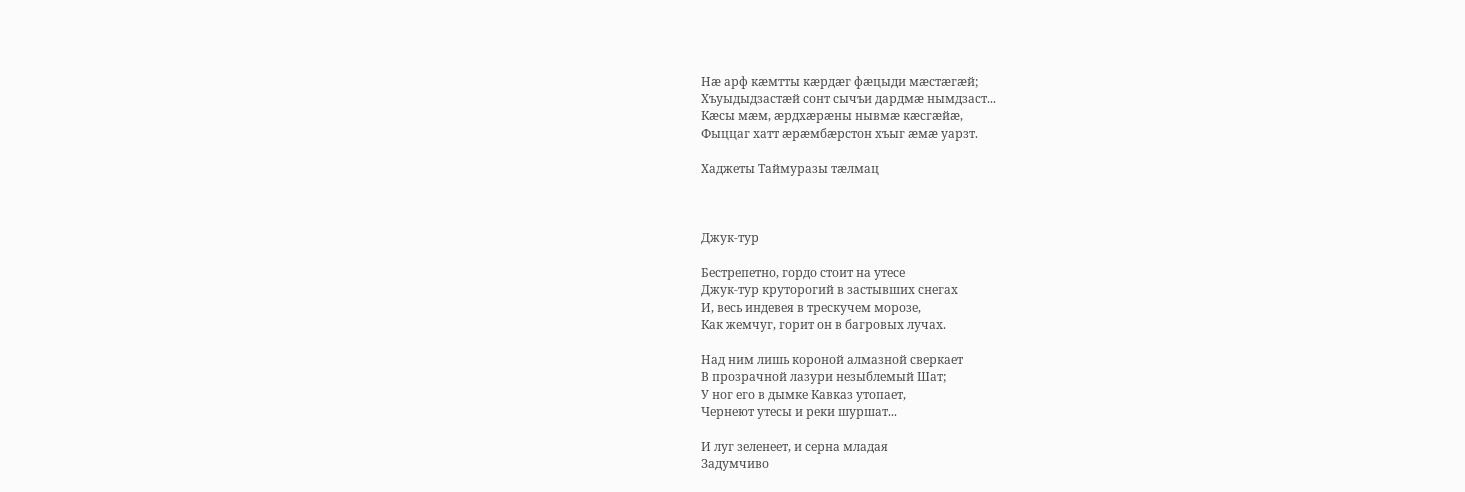Нæ арф кæмтты кæрдæг фæцыди мæстæгæй;
Хъуыдыдзастæй сонт сычъи дардмæ нымдзаст...
Кæсы мæм, æрдхæрæны нывмæ кæсгæйæ,
Фыццаг хатт æрæмбæрстон хъыг æмæ уарзт.

Хаджеты Таймуразы тæлмац



Джук-тур

Бестрепетно, гордо стоит на утесе
Джук-тур круторогий в застывших снегах
И, весь индевея в трескучем морозе,
Как жемчуг, горит он в багровых лучах.

Над ним лишь короной алмазной сверкает
В прозрачной лазури незыблемый Шат;
У ног его в дымке Кавказ утопает,
Чернеют утесы и реки шуршат...

И луг зеленеет, и серна младая
Задумчиво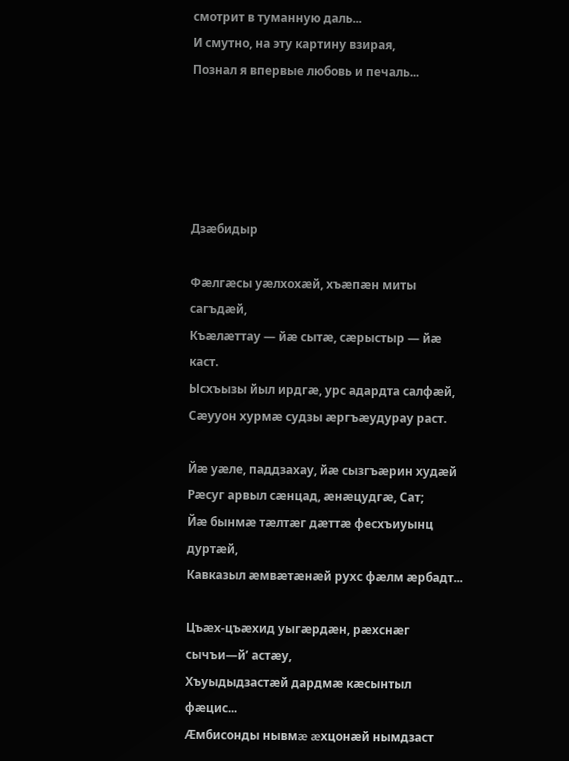смотрит в туманную даль...
И смутно, на эту картину взирая,
Познал я впервые любовь и печаль...





Дзæбидыр

Фæлгæсы уæлхохæй, хъæпæн миты сагъдæй,
Къæлæттау — йæ сытæ, сæрыстыр — йæ каст.
Ысхъызы йыл ирдгæ, урс адардта салфæй,
Сæууон хурмæ судзы æргъæудурау раст.

Йæ уæле, паддзахау, йæ сызгъæрин худæй
Рæсуг арвыл сæнцад, æнæцудгæ, Сат;
Йæ бынмæ тæлтæг дæттæ фесхъиуынц дуртæй,
Кавказыл æмвæтæнæй рухс фæлм æрбадт...

Цъæх-цъæхид уыгæрдæн, рæхснæг сычъи—й’ астæу,
Хъуыдыдзастæй дардмæ кæсынтыл фæцис...
Æмбисонды нывмæ æхцонæй нымдзаст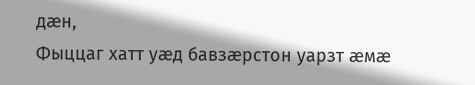дæн,
Фыццаг хатт уæд бавзæрстон уарзт æмæ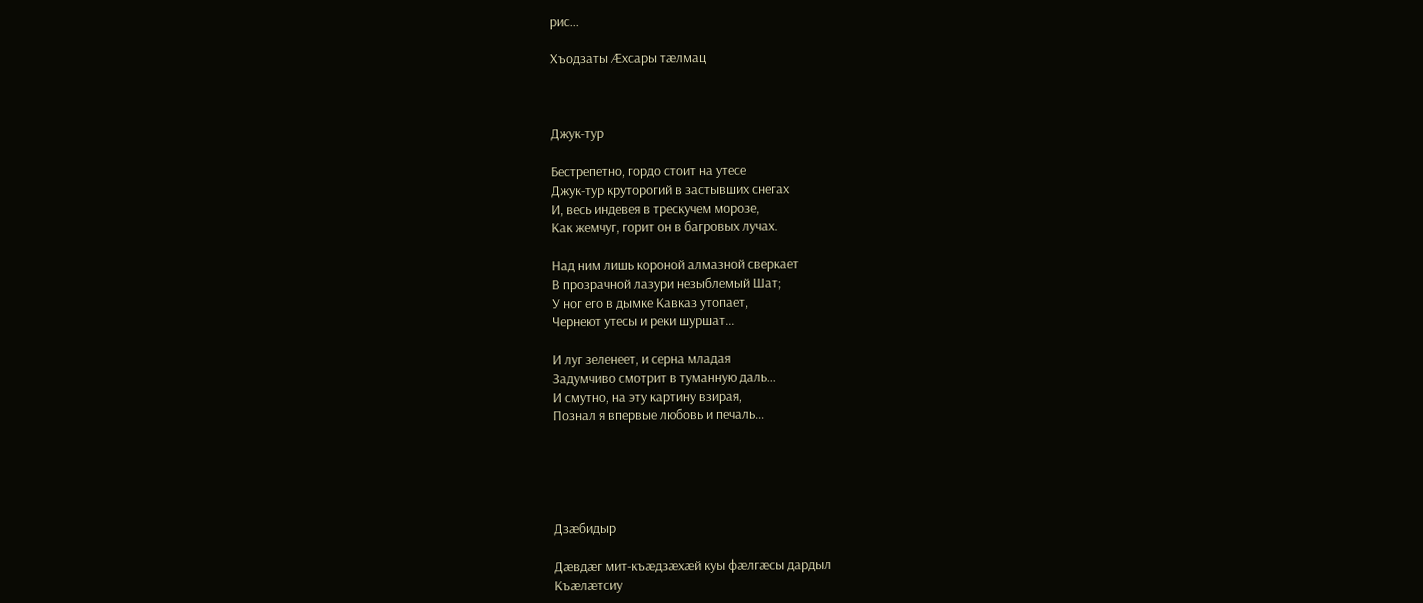рис...

Хъодзаты Æхсары тæлмац



Джук-тур

Бестрепетно, гордо стоит на утесе
Джук-тур круторогий в застывших снегах
И, весь индевея в трескучем морозе,
Как жемчуг, горит он в багровых лучах.

Над ним лишь короной алмазной сверкает
В прозрачной лазури незыблемый Шат;
У ног его в дымке Кавказ утопает,
Чернеют утесы и реки шуршат...

И луг зеленеет, и серна младая
Задумчиво смотрит в туманную даль...
И смутно, на эту картину взирая,
Познал я впервые любовь и печаль...





Дзæбидыр

Дæвдæг мит-къæдзæхæй куы фæлгæсы дардыл
Къæлæтсиу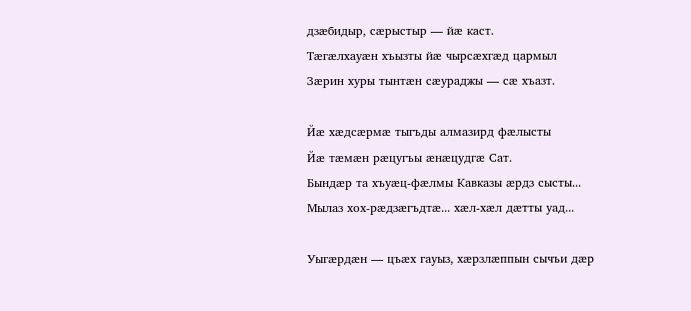дзæбидыр, сæрыстыр — йæ каст.
Тæгæлхауæн хъызты йæ чырсæхгæд цармыл
Зæрин хуры тынтæн сæураджы — сæ хъазт.

Йæ хæдсæрмæ тыгъды алмазирд фæлысты
Йæ тæмæн рæцугъы æнæцудгæ Сат.
Бындæр та хъуæц-фæлмы Кавказы æрдз сысты...
Мылаз хох-рæдзæгъдтæ... хæл-хæл дæтты уад...

Уыгæрдæн — цъæх гауыз, хæрзлæппын сычъи дæр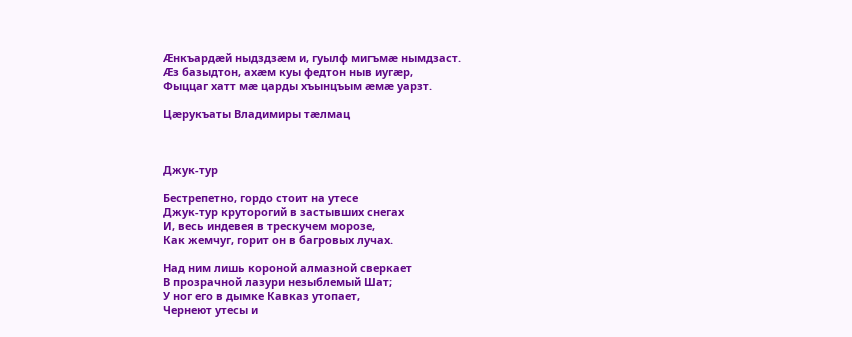Æнкъардæй ныдздзæм и, гуылф мигъмæ нымдзаст.
Æз базыдтон, ахæм куы федтон ныв иугæр,
Фыццаг хатт мæ царды хъынцъым æмæ уарзт.

Цæрукъаты Владимиры тæлмац



Джук-тур

Бестрепетно, гордо стоит на утесе
Джук-тур круторогий в застывших снегах
И, весь индевея в трескучем морозе,
Как жемчуг, горит он в багровых лучах.

Над ним лишь короной алмазной сверкает
В прозрачной лазури незыблемый Шат;
У ног его в дымке Кавказ утопает,
Чернеют утесы и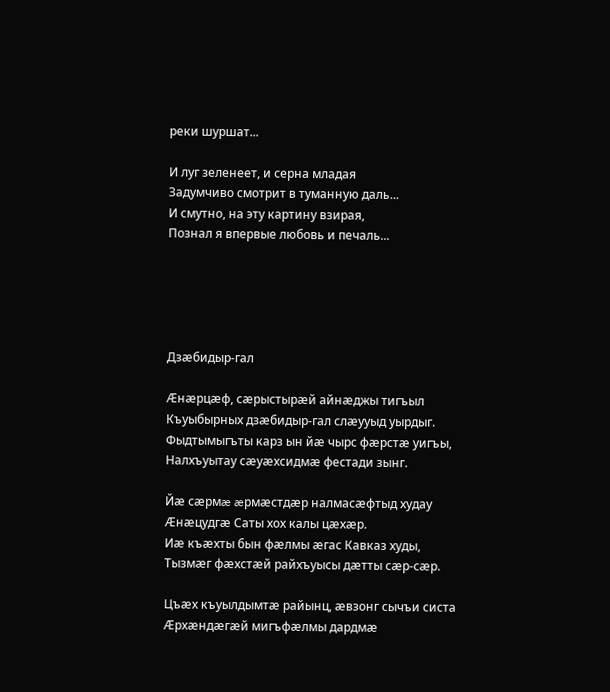реки шуршат...

И луг зеленеет, и серна младая
Задумчиво смотрит в туманную даль...
И смутно, на эту картину взирая,
Познал я впервые любовь и печаль...





Дзæбидыр-гал

Æнæрцæф, сæрыстырæй айнæджы тигъыл
Къуыбырных дзæбидыр-гал слæууыд уырдыг.
Фыдтымыгъты карз ын йæ чырс фæрстæ уигъы,
Налхъуытау сæуæхсидмæ фестади зынг.

Йæ сæрмæ æрмæстдæр налмасæфтыд худау
Æнæцудгæ Саты хох калы цæхæр.
Иæ къæхты бын фæлмы æгас Кавказ худы,
Тызмæг фæхстæй райхъуысы дæтты сæр-сæр.

Цъæх къуылдымтæ райынц, æвзонг сычъи систа
Æрхæндæгæй мигъфæлмы дардмæ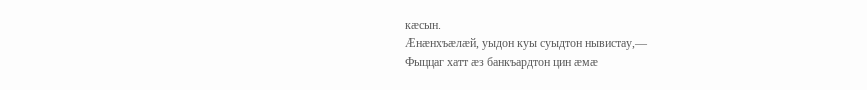кæсын.
Æнæнхъæлæй, уыдон куы суыдтон нывистау,—
Фыццаг хатт æз банкъардтон цин æмæ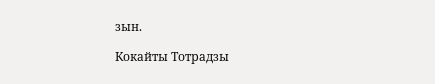зын.

Кокайты Тотрадзы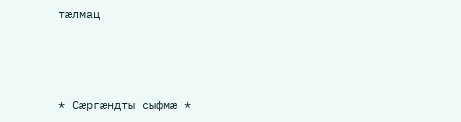тæлмац



* Сæргæндты сыфмæ *